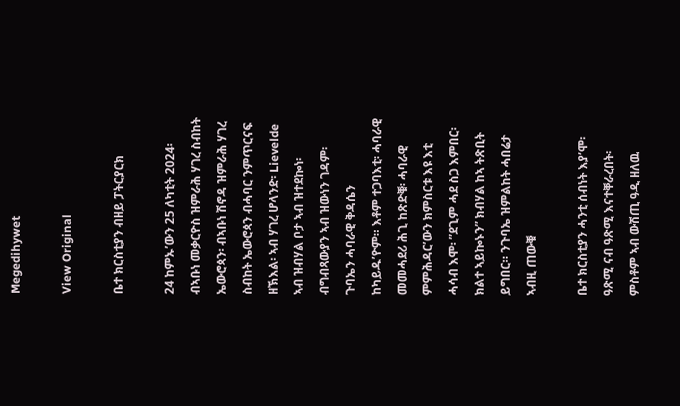Megedihywet

View Original

ቤተ ክርስቲያን ብዘይ ፓትርያርክ

24 ከምኡ’ውን 25 ለካቲት 2024፡ ብኣቡነ መቃርዮስ ዝምራሕ ሃገረ ስብከት ኤውሮጳን፡ ብኣቡነ ሽኖዳ ዝምራሕ ሃገረ ስብከት ኤውሮጳን ብሓባር ንምጥርናፍ ዘኽእል፡ ኣብ ሃገረ ሆላንድ፡ Lievelde ኣብ ዝብሃል ቦታ ኣብ ዝተደኰነ፡ ብግብጻውያን ኣብ ዝውነን ገዳም፡ ጉባኤን ሓባራዊ ቅዳሴን ከካይዱ’ዮም። እቶም ተጋባእቲ፡ ሓባራዊ መመሓደሪ ሕጊ ከጽድቑ፡ ሓባራዊ ምምሕዳር’ውን ክምስርቱ እዩ እቲ ሓሳብ እሞ፡ ”ደጊም ሓደ ስጋ እምበር፡ ክልተ ኣይኰኑን” ክብሃል ከኣ ትጽቢት ይግበር። ንጉባኤ ዝምልከት ሓበሬታ ኣብዚ ጠውቑ

ቤተ ክርስቲያን ሓንቲ ሰብነት እያ’ሞ፡ ዓጽሚ ናብ ዓጽሚ እናተቐራረበት፡ ምስቶም ኣብ ውሽጢ ዓዲ ዘለዉ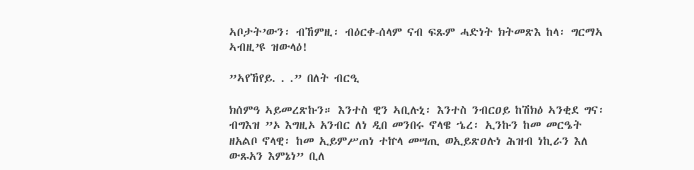ኣቦታት’ውን፡ ብኸምዚ፡ ብዕርቀ-ሰላም ናብ ፍጹም ሓድነት ክትመጽእ ከላ፡ ግርማኣ ኣብዚ’ዩ ዝውላዕ!

”ኣየኸየይ. . .” በለት ብርዒ

ክሰምዓ ኣይመረጽኩን። እንተስ ዊን ኣቢሉኒ፡ እንተስ ንብርዐይ ከሽክዕ ኣንቂደ ግና፡ ብግእዝ ”ኦ እግዚኦ አንብር ለነ ዲበ መንበሩ ኖላዌ ኄረ፡ ኢንኩን ከመ መርዔት ዘአልቦ ኖላዊ፡ ከመ ኢይምሥጠነ ተኵላ መሣጢ ወኢይጽዐሉነ ሕዝብ ነኪራን እለ ውጹአን እምኔነ” ቢለ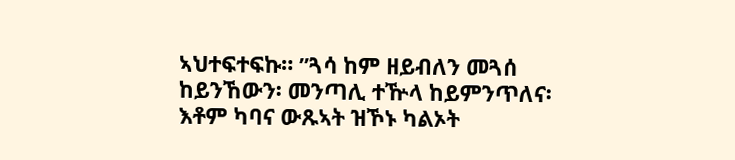ኣህተፍተፍኩ። ”ጓሳ ከም ዘይብለን መጓሰ ከይንኸውን፡ መንጣሊ ተዅላ ከይምንጥለና፡ እቶም ካባና ውጹኣት ዝኾኑ ካልኦት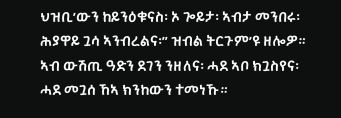ህዝቢ’ውን ከይንዕቁናስ፡ ኦ ጐይታ፡ ኣብታ መንበሩ፡ ሕያዋይ ጓሳ ኣንብረልና፡” ዝብል ትርጉም’ዩ ዘሎዎ። ኣብ ውሽጢ ዓድን ደገን ንዘለና፡ ሓደ ኣቦ ክጓስየና፡ ሓደ መጓሰ ኸኣ ክንከውን ተመነኹ።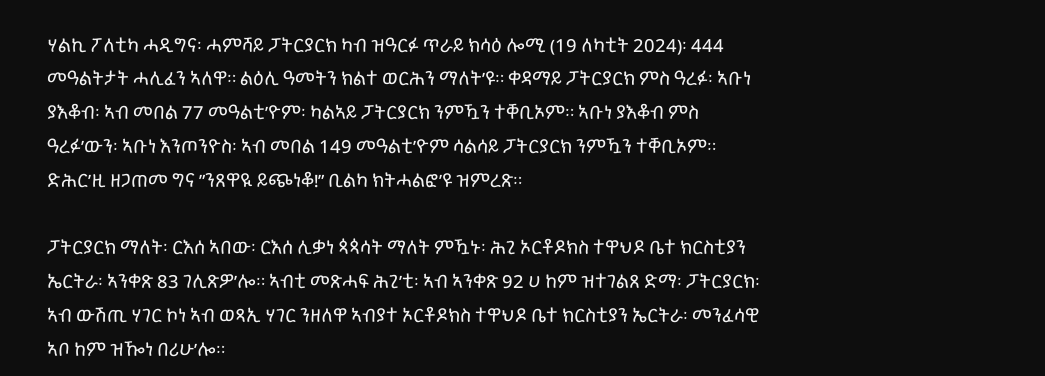ሃልኪ ፖለቲካ ሓዲግና፡ ሓምሻይ ፓትርያርክ ካብ ዝዓርፉ ጥራይ ክሳዕ ሎሚ (19 ለካቲት 2024)፡ 444 መዓልትታት ሓሊፈን ኣለዋ። ልዕሊ ዓመትን ክልተ ወርሕን ማለት’ዩ። ቀዳማይ ፓትርያርክ ምስ ዓረፉ፡ ኣቡነ ያእቆብ፡ ኣብ መበል 77 መዓልቲ’ዮም፡ ካልኣይ ፓትርያርክ ንምዃን ተቐቢኦም። ኣቡነ ያእቆብ ምስ ዓረፉ’ውን፡ ኣቡነ እንጦንዮስ፡ ኣብ መበል 149 መዓልቲ’ዮም ሳልሳይ ፓትርያርክ ንምዃን ተቐቢኦም። ድሕር’ዚ ዘጋጠመ ግና ”ንጸዋዪ ይጭነቆ!” ቢልካ ክትሓልፎ’ዩ ዝምረጽ።

ፓትርያርክ ማለት፡ ርእሰ ኣበው፡ ርእሰ ሊቃነ ጳጳሳት ማለት ምዃኑ፡ ሕጊ ኦርቶዶክስ ተዋህዶ ቤተ ክርስቲያን ኤርትራ፡ ኣንቀጽ 83 ገሊጽዎ’ሎ። ኣብቲ መጽሓፍ ሕጊ’ቲ፡ ኣብ ኣንቀጽ 92 ሀ ከም ዝተገልጸ ድማ፡ ፓትርያርክ፡ ኣብ ውሽጢ ሃገር ኮነ ኣብ ወጻኢ ሃገር ንዘለዋ ኣብያተ ኦርቶዶክስ ተዋህዶ ቤተ ክርስቲያን ኤርትራ፡ መንፈሳዊ ኣቦ ከም ዝዀነ በሪሁ’ሎ።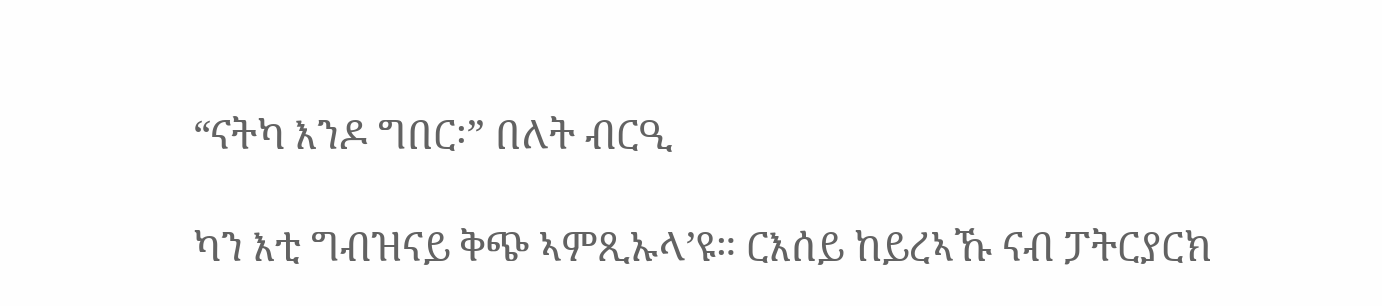“ናትካ እንዶ ግበር፡” በለት ብርዒ

ካን እቲ ግብዝናይ ቅጭ ኣምጺኡላ’ዩ። ርእሰይ ከይረኣኹ ናብ ፓትርያርክ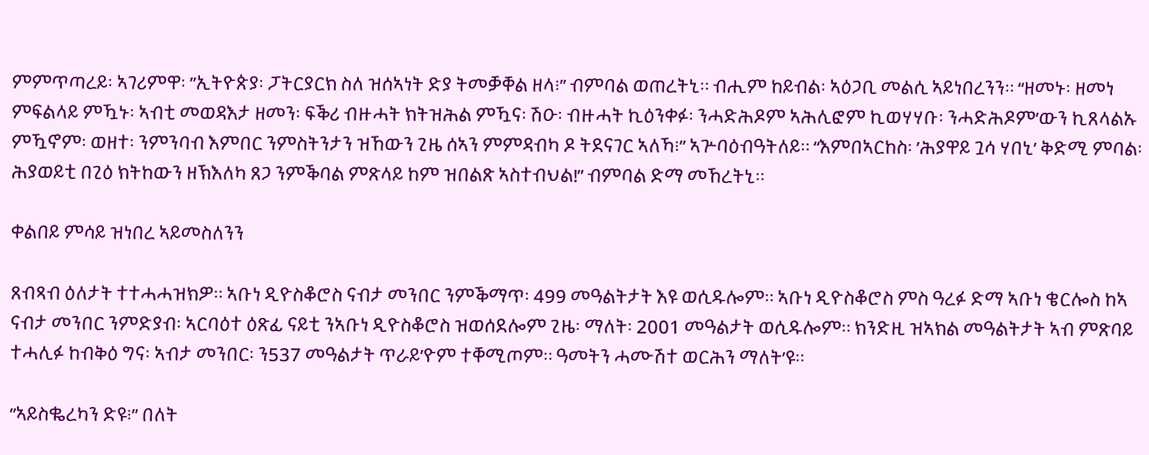ምምጥጣረይ፡ ኣገሪምዋ፡ ”ኢትዮጵያ፡ ፓትርያርክ ስለ ዝሰኣነት ድያ ትመቓቐል ዘላ፧” ብምባል ወጠረትኒ። ብሒም ከይብል፡ ኣዕጋቢ መልሲ ኣይነበረንን። “ዘመኑ፡ ዘመነ ምፍልላይ ምዃኑ፡ ኣብቲ መወዳእታ ዘመን፡ ፍቕሪ ብዙሓት ክትዝሕል ምዃና፡ ሽዑ፡ ብዙሓት ኪዕንቀፉ፡ ንሓድሕዶም ኣሕሊፎም ኪወሃሃቡ፡ ንሓድሕዶም’ውን ኪጸላልኡ ምዃኖም፡ ወዘተ፡ ንምንባብ እምበር ንምስትንታን ዝኸውን ጊዜ ሰኣን ምምዳብካ ዶ ትደናገር ኣለኻ፧” ኣጕባዕብዓትለይ። “እምበኣርከስ፡ ’ሕያዋይ ጓሳ ሃበኒ’ ቅድሚ ምባል፡ ሕያወይቲ በጊዕ ክትከውን ዘኽእለካ ጸጋ ንምቕባል ምጽላይ ከም ዝበልጽ ኣስተብህል!” ብምባል ድማ መኸረትኒ።

ቀልበይ ምሳይ ዝነበረ ኣይመስለንን

ጸብጻብ ዕለታት ተተሓሓዝክዎ። ኣቡነ ዲዮስቆሮስ ናብታ መንበር ንምቕማጥ፡ 499 መዓልትታት እዩ ወሲዱሎም። ኣቡነ ዲዮስቆሮስ ምስ ዓረፉ ድማ ኣቡነ ቄርሎስ ከኣ ናብታ መንበር ንምድያብ፡ ኣርባዕተ ዕጽፊ ናይቲ ንኣቡነ ዲዮስቆሮስ ዝወሰደሎም ጊዜ፡ ማለት፡ 2001 መዓልታት ወሲዱሎም። ክንድዚ ዝኣክል መዓልትታት ኣብ ምጽባይ ተሓሊፉ ከብቅዕ ግና፡ ኣብታ መንበር፡ ን537 መዓልታት ጥራይ’ዮም ተቐሚጦም። ዓመትን ሓሙሽተ ወርሕን ማለት’ዩ።

”ኣይስቈረካን ድዩ፧” በለት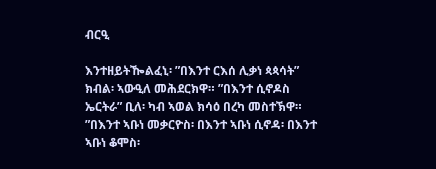ብርዒ

እንተዘይትዀልፈኒ፡ ”በእንተ ርእሰ ሊቃነ ጳጳሳት” ክብል፡ ኣውዒለ መሕደርክዋ። ”በእንተ ሲኖዶስ ኤርትራ” ቢለ፡ ካብ ኣወል ክሳዕ በረካ መስተኽዋ። ”በእንተ ኣቡነ መቃርዮስ፡ በእንተ ኣቡነ ሲኖዳ፡ በእንተ ኣቡነ ቆሞስ፡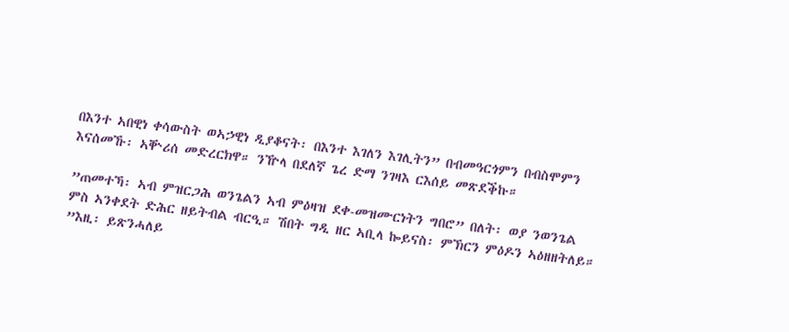በእንተ ኣበዊነ ቀሳውስት ወኣኃዊነ ዲያቆናት፡ በእንተ እገለን እገሊትን” በብመዓርጎምን በብስሞምን እናሰመኹ፡ ኣቝሪሰ መድረርክዋ። ንዅላ በደለኛ ጌረ ድማ ንገዛእ ርእሰይ መጽደቕኩ።

”ጠመተኻ፡ ኣብ ምዝርጋሕ ወንጌልን ኣብ ምዕዛዝ ደቀ-መዝሙርነትን ግበሮ” በለት፡ ወያ ንወንጌል ምስ ኣንቀደት ድሕር ዘይትብል ብርዒ። ሽበት ግዲ ዘር ኣቢላ ኰይናስ፡ ምኽርን ምዕዶን ኣዕዘዘትለይ። ”እዚ፡ ይጽንሓለይ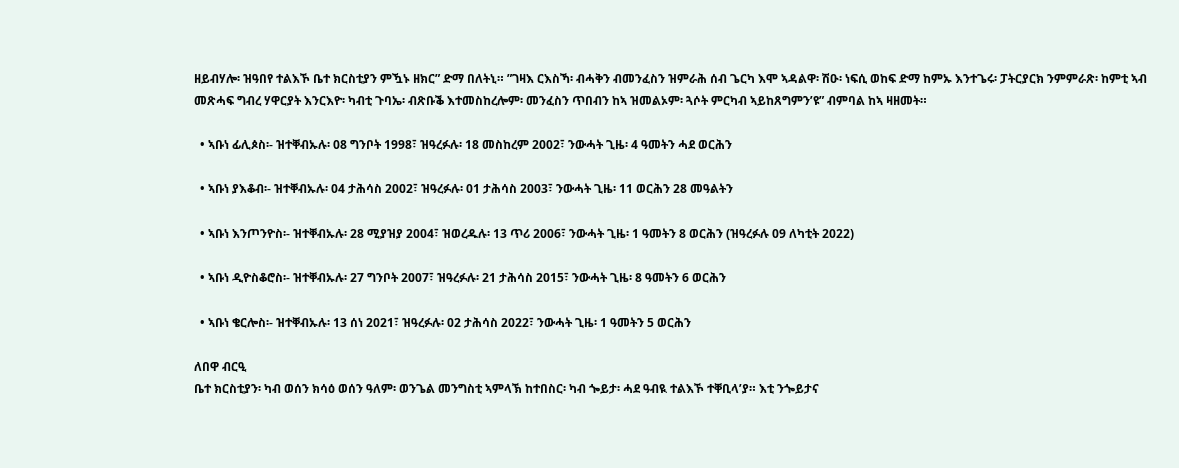ዘይብሃሎ፡ ዝዓበየ ተልእኾ ቤተ ክርስቲያን ምዃኑ ዘክር” ድማ በለትኒ። ”ገዛእ ርእስኻ፡ ብሓቅን ብመንፈስን ዝምራሕ ሰብ ጌርካ እሞ ኣዳልዋ፡ ሽዑ፡ ነፍሲ ወከፍ ድማ ከምኡ እንተጌሩ፡ ፓትርያርክ ንምምራጽ፡ ከምቲ ኣብ መጽሓፍ ግብረ ሃዋርያት እንርእዮ፡ ካብቲ ጉባኤ፡ ብጽቡቕ እተመስከረሎም፡ መንፈስን ጥበብን ከኣ ዝመልኦም፡ ጓሶት ምርካብ ኣይከጸግምን’ዩ” ብምባል ከኣ ዛዘመት።

  • ኣቡነ ፊሊጶስ፡- ዝተቐብኡሉ፡ 08 ግንቦት 1998፣ ዝዓረፉሉ፡ 18 መስከረም 2002፣ ንውሓት ጊዜ፡ 4 ዓመትን ሓደ ወርሕን

  • ኣቡነ ያእቆብ፡- ዝተቐብኡሉ፡ 04 ታሕሳስ 2002፣ ዝዓረፉሉ፡ 01 ታሕሳስ 2003፣ ንውሓት ጊዜ፡ 11 ወርሕን 28 መዓልትን

  • ኣቡነ እንጦንዮስ፡- ዝተቐብኡሉ፡ 28 ሚያዝያ 2004፣ ዝወረዱሉ፡ 13 ጥሪ 2006፣ ንውሓት ጊዜ፡ 1 ዓመትን 8 ወርሕን (ዝዓረፉሉ 09 ለካቲት 2022)

  • ኣቡነ ዲዮስቆሮስ፡- ዝተቐብኡሉ፡ 27 ግንቦት 2007፣ ዝዓረፉሉ፡ 21 ታሕሳስ 2015፣ ንውሓት ጊዜ፡ 8 ዓመትን 6 ወርሕን

  • ኣቡነ ቄርሎስ፡- ዝተቐብኡሉ፡ 13 ሰነ 2021፣ ዝዓረፉሉ፡ 02 ታሕሳስ 2022፣ ንውሓት ጊዜ፡ 1 ዓመትን 5 ወርሕን

ለበዋ ብርዒ
ቤተ ክርስቲያን፡ ካብ ወሰን ክሳዕ ወሰን ዓለም፡ ወንጌል መንግስቲ ኣምላኽ ከተበስር፡ ካብ ጐይታ፡ ሓደ ዓብዪ ተልእኾ ተቐቢላ’ያ። እቲ ንጐይታና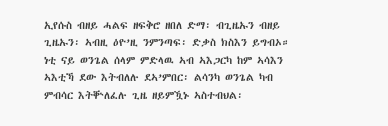ኢየሱስ ብዘይ ሓልፍ ዘፍቅሮ ዘበለ ድማ፡ ብጊዜኡን ብዘይ ጊዜኡን፡ ኣብዚ ዕዮ’ዚ ንምንጣፍ፡ ድቃስ ክስእን ይግብኦ። ነቲ ናይ ወንጌል ሰላም ምድላዉ ኣብ ኣእጋርካ ከም ኣሳእን ኣእቲኻ ደው እትብለሉ ደኣ’ምበር፡ ልሳንካ ወንጌል ካብ ምብሳር እትቝለፈሉ ጊዜ ዘይምዃኑ ኣስተብህል፡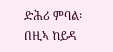ድሕሪ ምባል፡ በዚኣ ከይዳ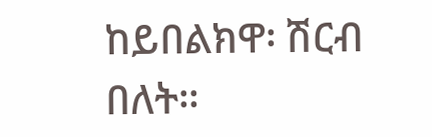ከይበልክዋ፡ ሽርብ በለት።